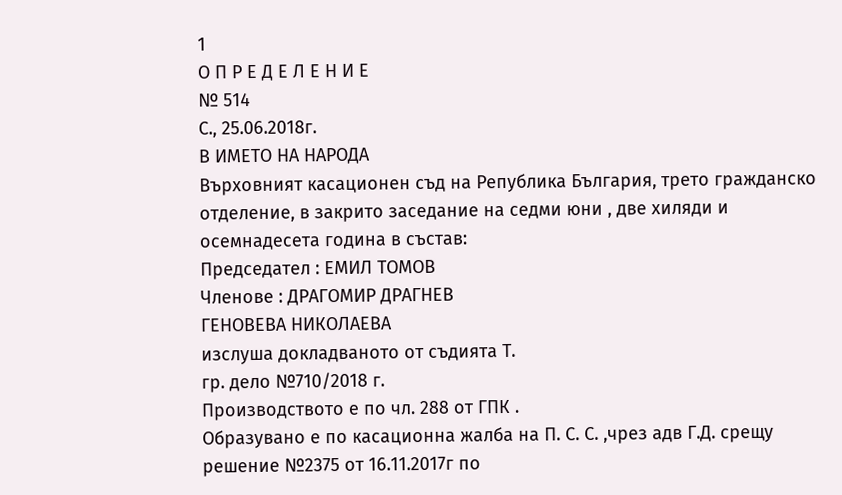1
О П Р Е Д Е Л Е Н И Е
№ 514
С., 25.06.2018г.
В ИМЕТО НА НАРОДА
Върховният касационен съд на Република България, трето гражданско отделение, в закрито заседание на седми юни , две хиляди и осемнадесета година в състав:
Председател : ЕМИЛ ТОМОВ
Членове : ДРАГОМИР ДРАГНЕВ
ГЕНОВЕВА НИКОЛАЕВА
изслуша докладваното от съдията Т.
гр. дело №710/2018 г.
Производството е по чл. 288 от ГПК .
Образувано е по касационна жалба на П. С. С. ,чрез адв Г.Д. срещу решение №2375 от 16.11.2017г по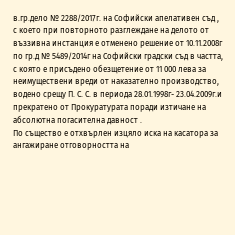в.гр.дело № 2288/2017г. на Софийски апелативен съд , с което при повторното разглеждане на делото от въззивна инстанция е отменено решение от 10.11.2008г по гр.д № 5489/2014г на Софийски градски съд в частта, с която е присъдено обезщетение от 11 000 лева за неимуществени вреди от наказателно производство, водено срещу П. С. С. в периода 28.01.1998г- 23.04.2009г.и прекратено от Прокуратурата поради изтичане на абсолютна погасителна давност .
По същество е отхвърлен изцяло иска на касатора за ангажиране отговорността на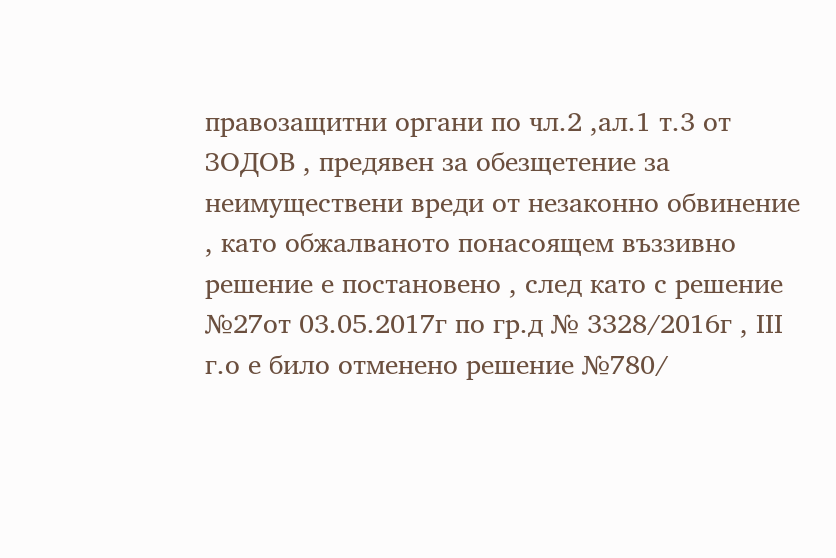правозащитни органи по чл.2 ,ал.1 т.3 от ЗОДОВ , предявен за обезщетение за неимуществени вреди от незаконно обвинение , като обжалваното понасоящем въззивно решение е постановено , след като с решение №27от 03.05.2017г по гр.д № 3328/2016г , ІІІ г.о е било отменено решение №780/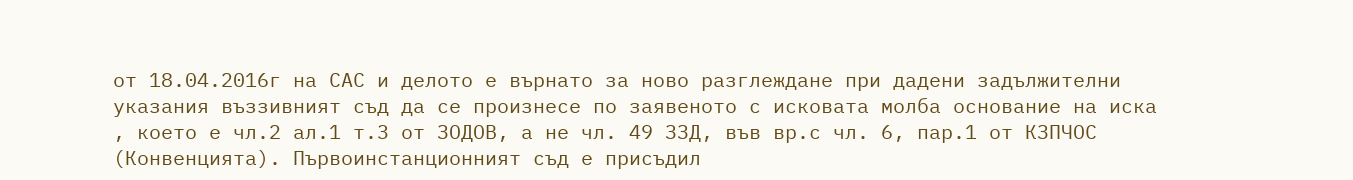от 18.04.2016г на САС и делото е върнато за ново разглеждане при дадени задължителни указания въззивният съд да се произнесе по заявеното с исковата молба основание на иска , което е чл.2 ал.1 т.3 от ЗОДОВ, а не чл. 49 ЗЗД, във вр.с чл. 6, пар.1 от КЗПЧОС (Конвенцията). Първоинстанционният съд е присъдил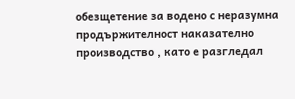обезщетение за водено с неразумна продържителност наказателно производство , като е разгледал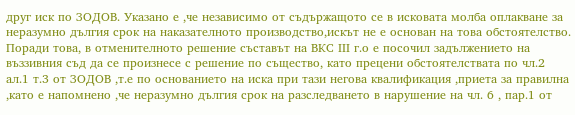друг иск по ЗОДОВ. Указано е ,че независимо от съдържащото се в исковата молба оплакване за неразумно дългия срок на наказателното производство,искът не е основан на това обстоятелство. Поради това, в отменителното решение съставът на ВКС ІІІ г.о е посочил задължението на въззивния съд да се произнесе с решение по същество, като прецени обстоятелствата по чл.2 ал.1 т.3 от ЗОДОВ ,т.е по основанието на иска при тази негова квалификация ,приета за правилна ,като е напомнено ,че неразумно дългия срок на разследването в нарушение на чл. 6 , пар.1 от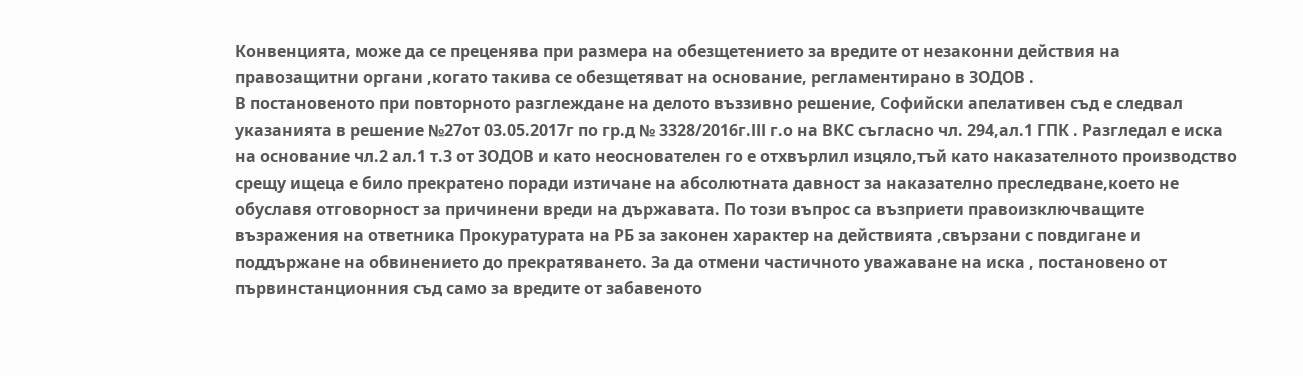Конвенцията, може да се преценява при размера на обезщетението за вредите от незаконни действия на правозащитни органи ,когато такива се обезщетяват на основание, регламентирано в ЗОДОВ .
В постановеното при повторното разглеждане на делото въззивно решение, Софийски апелативен съд е следвал указанията в решение №27от 03.05.2017г по гр.д № 3328/2016г.ІІІ г.о на ВКС съгласно чл. 294,ал.1 ГПК . Разгледал е иска на основание чл.2 ал.1 т.3 от ЗОДОВ и като неоснователен го е отхвърлил изцяло,тъй като наказателното производство срещу ищеца е било прекратено поради изтичане на абсолютната давност за наказателно преследване,което не обуславя отговорност за причинени вреди на държавата. По този въпрос са възприети правоизключващите възражения на ответника Прокуратурата на РБ за законен характер на действията ,свързани с повдигане и поддържане на обвинението до прекратяването. За да отмени частичното уважаване на иска , постановено от първинстанционния съд само за вредите от забавеното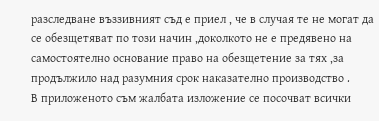разследване въззивният съд е приел , че в случая те не могат да се обезщетяват по този начин ,доколкото не е предявено на самостоятелно основание право на обезщетение за тях ,за продължило над разумния срок наказателно производство .
В приложеното съм жалбата изложение се посочват всички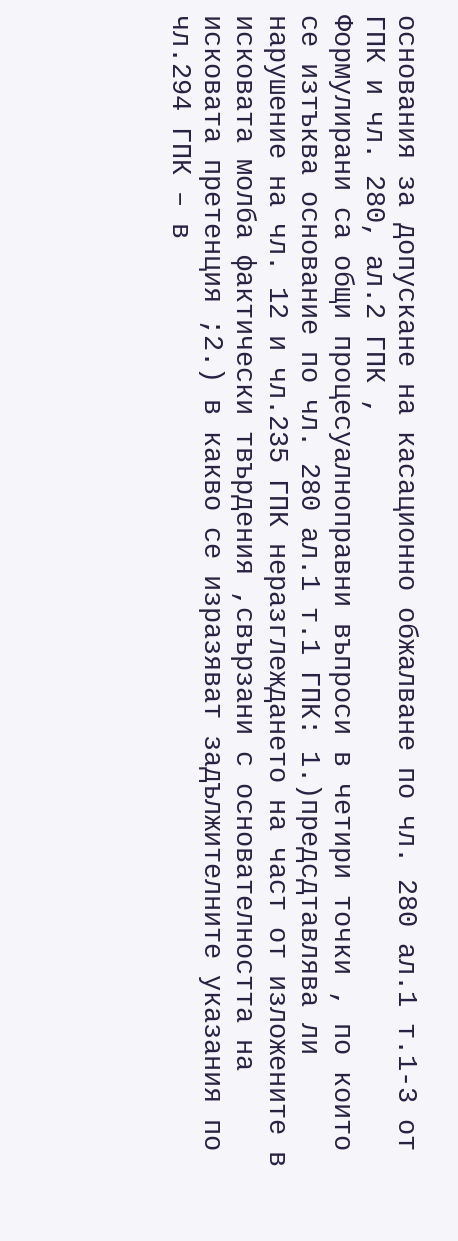основания за допускане на касационно обжалване по чл. 280 ал.1 т.1-3 от ГПК и чл. 280, ал.2 ГПК ,
Формулирани са общи процесуалноправни въпроси в четири точки , по които се изтъква основание по чл. 280 ал.1 т.1 ГПК: 1.)предсдтавлява ли нарушение на чл. 12 и чл.235 ГПК неразглеждането на част от изложените в исковата молба фактически твърдения ,свързани с основателността на исковата претенция ;2.) в какво се изразяват задължителните указания по чл.294 ГПК – в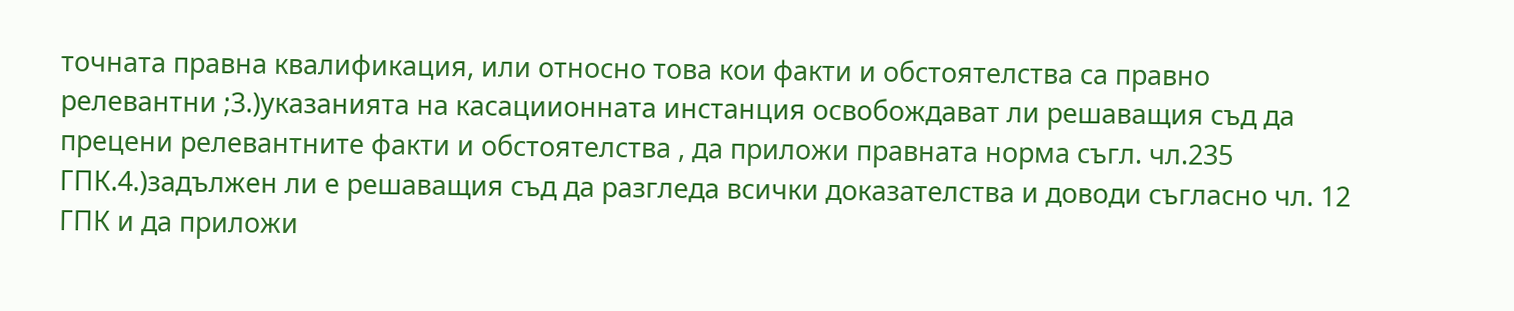точната правна квалификация, или относно това кои факти и обстоятелства са правно релевантни ;3.)указанията на касациионната инстанция освобождават ли решаващия съд да прецени релевантните факти и обстоятелства , да приложи правната норма съгл. чл.235 ГПК.4.)задължен ли е решаващия съд да разгледа всички доказателства и доводи съгласно чл. 12 ГПК и да приложи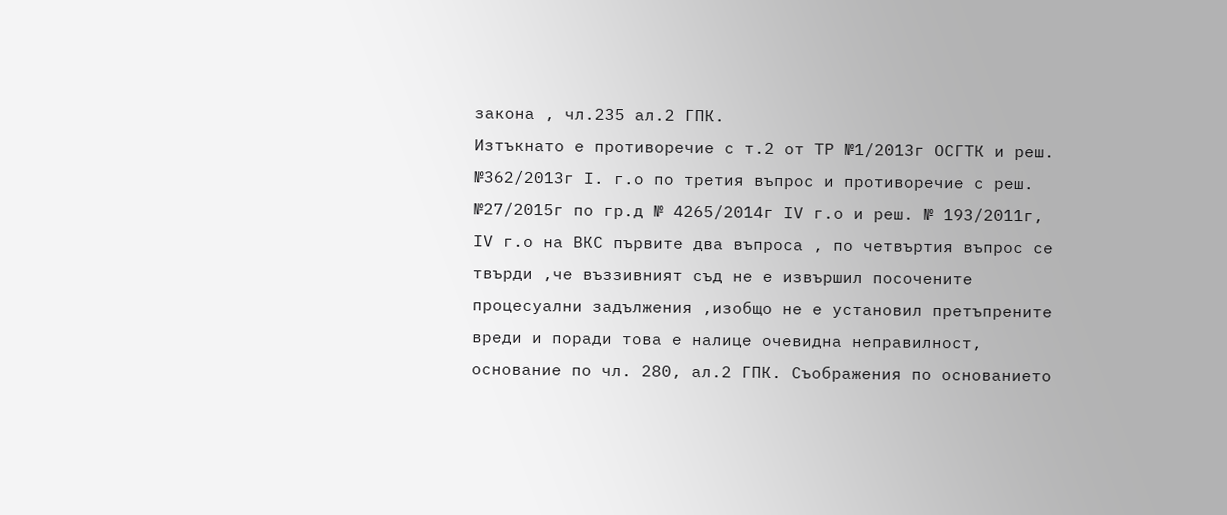закона , чл.235 ал.2 ГПК.
Изтъкнато е противоречие с т.2 от ТР №1/2013г ОСГТК и реш. №362/2013г І. г.о по третия въпрос и противоречие с реш. №27/2015г по гр.д № 4265/2014г ІV г.о и реш. № 193/2011г, ІV г.о на ВКС първите два въпроса , по четвъртия въпрос се твърди ,че въззивният съд не е извършил посочените процесуални задължения ,изобщо не е установил претъпрените вреди и поради това е налице очевидна неправилност, основание по чл. 280, ал.2 ГПК. Съображения по основанието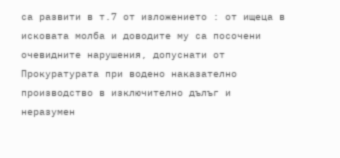са развити в т.7 от изложението : от ищеца в исковата молба и доводите му са посочени очевидните нарушения, допуснати от Прокуратурата при водено наказателно производство в изключително дълъг и неразумен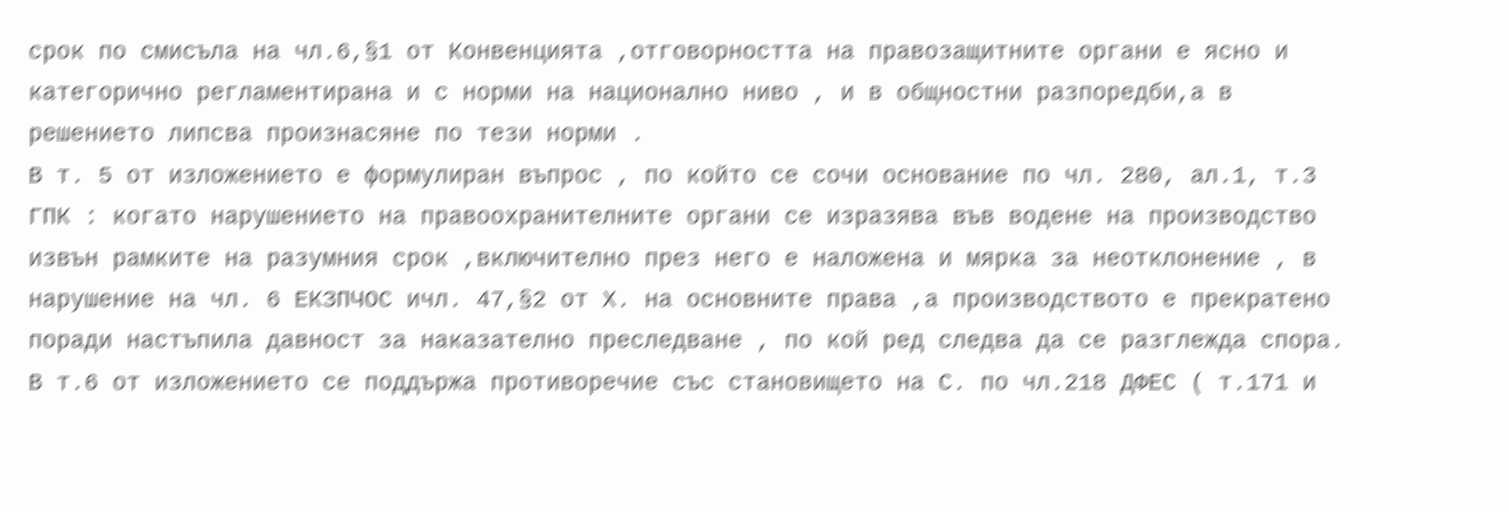срок по смисъла на чл.6,§1 от Конвенцията ,отговорността на правозащитните органи е ясно и категорично регламентирана и с норми на национално ниво , и в общностни разпоредби,а в решението липсва произнасяне по тези норми .
В т. 5 от изложението е формулиран въпрос , по който се сочи основание по чл. 280, ал.1, т.3 ГПК : когато нарушението на правоохранителните органи се изразява във водене на производство извън рамките на разумния срок ,включително през него е наложена и мярка за неотклонение , в нарушение на чл. 6 ЕКЗПЧОС ичл. 47,§2 от Х. на основните права ,а производството е прекратено поради настъпила давност за наказателно преследване , по кой ред следва да се разглежда спора.
В т.6 от изложението се поддържа противоречие със становището на С. по чл.218 ДФЕС ( т.171 и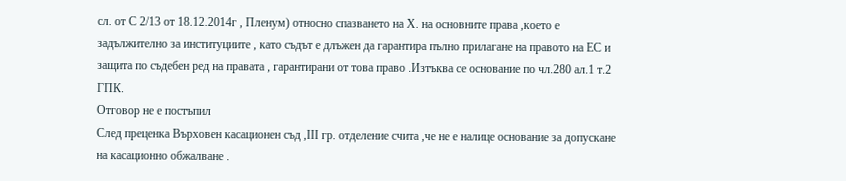сл. от С 2/13 от 18.12.2014г , Пленум) относно спазването на Х. на основните права ,което е задължително за институциите , като съдът е длъжен да гарантира пълно прилагане на правото на ЕС и защита по съдебен ред на правата , гарантирани от това право .Изтъква се основание по чл.280 ал.1 т.2 ГПК.
Отговор не е постъпил
След преценка Върховен касационен съд ,ІІІ гр. отделение счита ,че не е налице основание за допускане на касационно обжалване .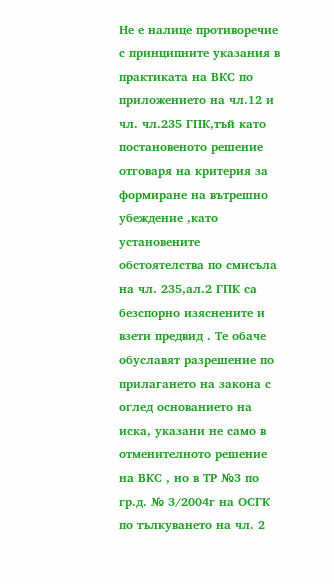Не е налице противоречие с принципните указания в практиката на ВКС по приложението на чл.12 и чл. чл.235 ГПК,тъй като постановеното решение отговаря на критерия за формиране на вътрешно убеждение ,като установените обстоятелства по смисъла на чл. 235,ал.2 ГПК са безспорно изяснените и взети предвид . Те обаче обуславят разрешение по прилагането на закона с оглед основанието на иска, указани не само в отменителното решение на ВКС , но в ТР №3 по гр.д. № 3/2004г на ОСГК по тълкуването на чл. 2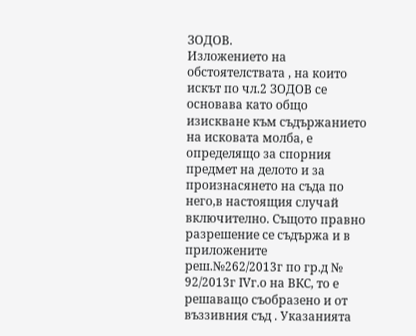ЗОДОВ.
Изложението на обстоятелствата , на които искът по чл.2 ЗОДОВ се основава като общо изискване към съдържанието на исковата молба, е определящо за спорния предмет на делото и за произнасянето на съда по него,в настоящия случай включително. Същото правно разрешение се съдържа и в приложените реш.№262/2013г по гр.д № 92/2013г ІVг.о на ВКС, то е решаващо съобразено и от въззивния съд . Указанията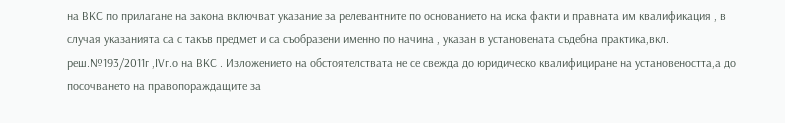на ВКС по прилагане на закона включват указание за релевантните по основанието на иска факти и правната им квалификация , в случая указанията са с такъв предмет и са съобразени именно по начина , указан в установената съдебна практика,вкл. реш.№193/2011г ,ІVг.о на ВКС . Изложението на обстоятелствата не се свежда до юридическо квалифициране на установеността,а до посочването на правопораждащите за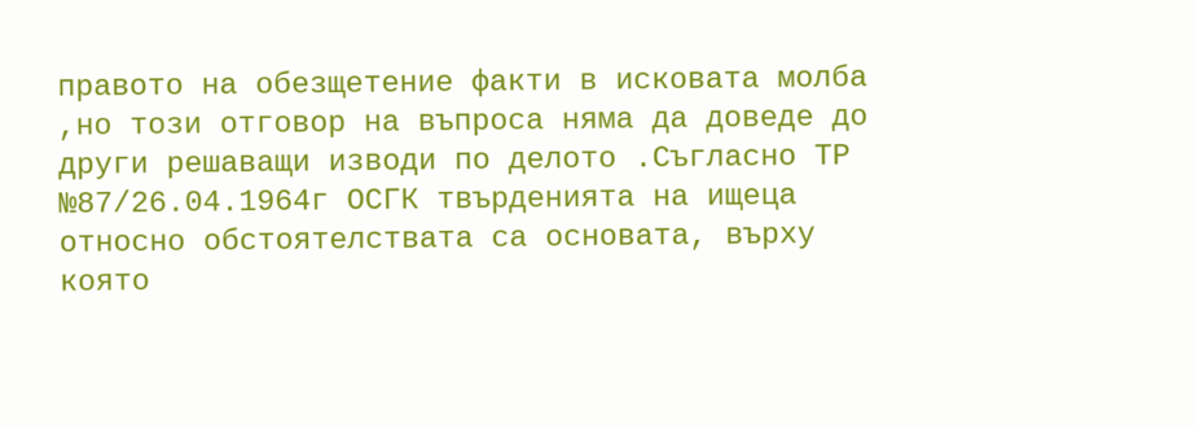правото на обезщетение факти в исковата молба ,но този отговор на въпроса няма да доведе до други решаващи изводи по делото .Съгласно ТР №87/26.04.1964г ОСГК твърденията на ищеца относно обстоятелствата са основата, върху която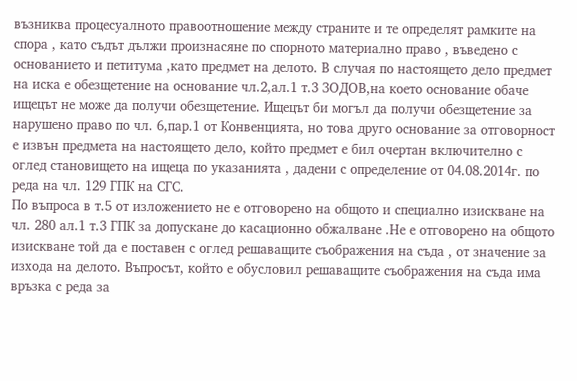възниква процесуалното правоотношение между страните и те определят рамките на спора , като съдът дължи произнасяне по спорното материално право , въведено с основанието и петитума ,като предмет на делото. В случая по настоящето дело предмет на иска е обезщетение на основание чл.2,ал.1 т.3 ЗОДОВ,на което основание обаче ищецът не може да получи обезщетение. Ищецът би могъл да получи обезщетение за нарушено право по чл. 6,пар.1 от Конвенцията, но това друго основание за отговорност е извън предмета на настоящето дело, който предмет е бил очертан включително с оглед становището на ищеца по указанията , дадени с определение от 04.08.2014г. по реда на чл. 129 ГПК на СГС.
По въпроса в т.5 от изложението не е отговорено на общото и специално изискване на чл. 280 ал.1 т.3 ГПК за допускане до касационно обжалване .Не е отговорено на общото изискване той да е поставен с оглед решаващите съображения на съда , от значение за изхода на делото. Въпросът, който е обусловил решаващите съображения на съда има връзка с реда за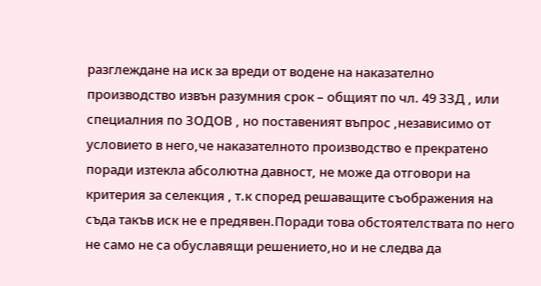разглеждане на иск за вреди от водене на наказателно производство извън разумния срок – общият по чл. 49 ЗЗД , или специалния по ЗОДОВ , но поставеният въпрос ,независимо от условието в него,че наказателното производство е прекратено поради изтекла абсолютна давност, не може да отговори на критерия за селекция , т.к според решаващите съображения на съда такъв иск не е предявен.Поради това обстоятелствата по него не само не са обуславящи решението,но и не следва да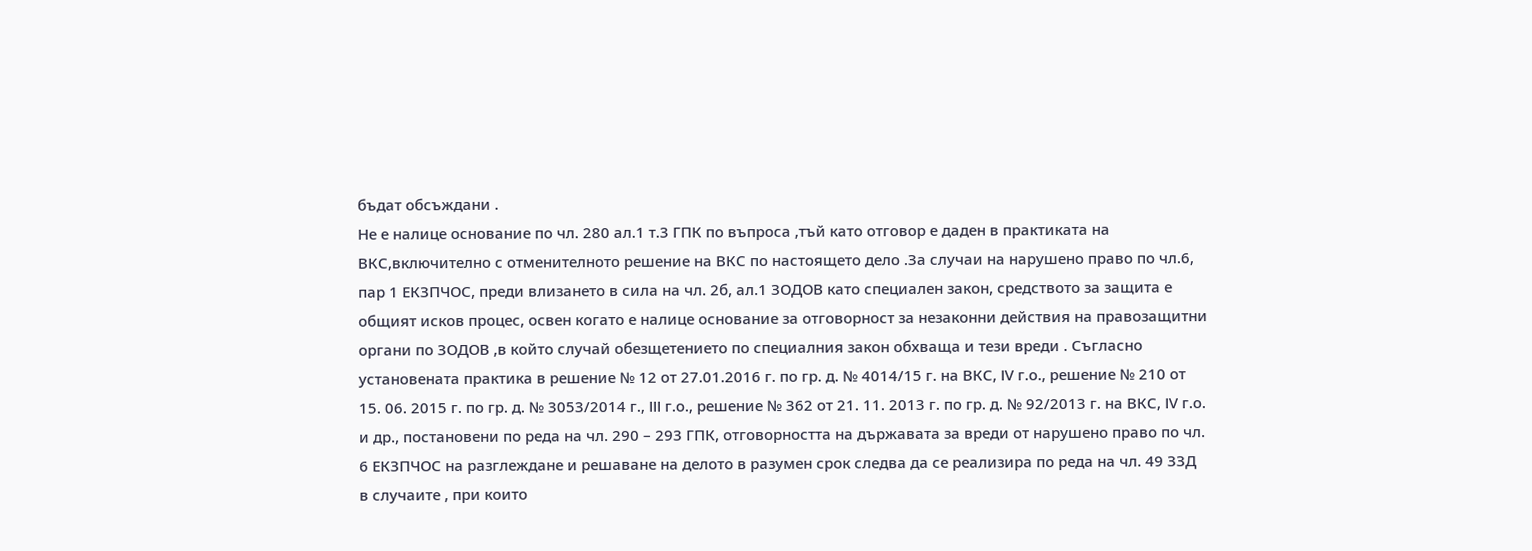бъдат обсъждани .
Не е налице основание по чл. 280 ал.1 т.3 ГПК по въпроса ,тъй като отговор е даден в практиката на ВКС,включително с отменителното решение на ВКС по настоящето дело .За случаи на нарушено право по чл.6, пар 1 ЕКЗПЧОС, преди влизането в сила на чл. 2б, ал.1 ЗОДОВ като специален закон, средството за защита е общият исков процес, освен когато е налице основание за отговорност за незаконни действия на правозащитни органи по ЗОДОВ ,в който случай обезщетението по специалния закон обхваща и тези вреди . Съгласно установената практика в решение № 12 от 27.01.2016 г. по гр. д. № 4014/15 г. на ВКС, ІV г.о., решение № 210 от 15. 06. 2015 г. по гр. д. № 3053/2014 г., ІІІ г.о., решение № 362 от 21. 11. 2013 г. по гр. д. № 92/2013 г. на ВКС, ІV г.о. и др., постановени по реда на чл. 290 – 293 ГПК, отговорността на държавата за вреди от нарушено право по чл. 6 ЕКЗПЧОС на разглеждане и решаване на делото в разумен срок следва да се реализира по реда на чл. 49 ЗЗД в случаите , при които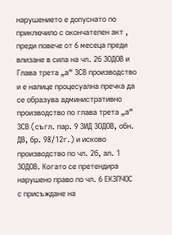нарушението е допуснато по приключило с окончателен акт , преди повече от 6 месеца преди влизане в сила на чл. 2б ЗОДОВ и Глава трета „а“ ЗСВ производство и е налице процесуална пречка да се образува административно производство по глава трета „а“ ЗСВ (съгл. пар. 9 ЗИД ЗОДОВ, обн. ДВ, бр. 98/12г.) и исково производство по чл. 2б, ал. 1 ЗОДОВ. Когато се претендира нарушено право по чл. 6 ЕКЗПЧОС с присъждане на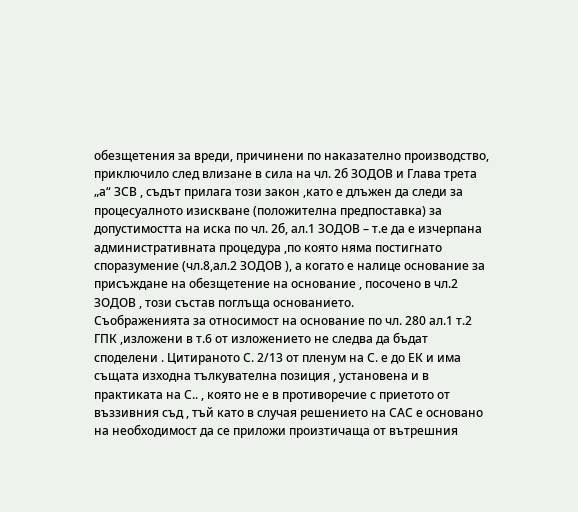обезщетения за вреди, причинени по наказателно производство, приключило след влизане в сила на чл. 2б ЗОДОВ и Глава трета „а“ ЗСВ , съдът прилага този закон ,като е длъжен да следи за процесуалното изискване (положителна предпоставка) за допустимостта на иска по чл. 2б, ал.1 ЗОДОВ – т.е да е изчерпана административната процедура ,по която няма постигнато споразумение (чл.8,ал.2 ЗОДОВ ), а когато е налице основание за присъждане на обезщетение на основание , посочено в чл.2 ЗОДОВ , този състав поглъща основанието.
Съображенията за относимост на основание по чл. 280 ал.1 т.2 ГПК ,изложени в т.6 от изложението не следва да бъдат споделени . Цитираното С. 2/13 от пленум на С. е до ЕК и има същата изходна тълкувателна позиция , установена и в практиката на С.. , която не е в противоречие с приетото от въззивния съд , тъй като в случая решението на САС е основано на необходимост да се приложи произтичаща от вътрешния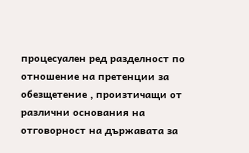процесуален ред разделност по отношение на претенции за обезщетение , произтичащи от различни основания на отговорност на държавата за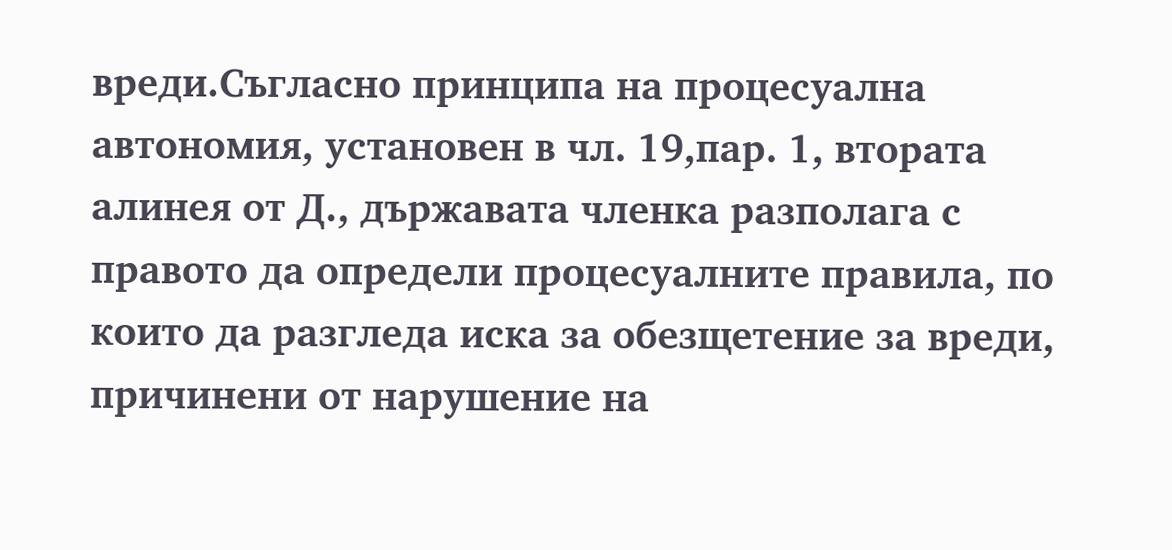вреди.Съгласно принципа на процесуална автономия, установен в чл. 19,пар. 1, втората алинея от Д., държавата членка разполага с правото да определи процесуалните правила, по които да разгледа иска за обезщетение за вреди, причинени от нарушение на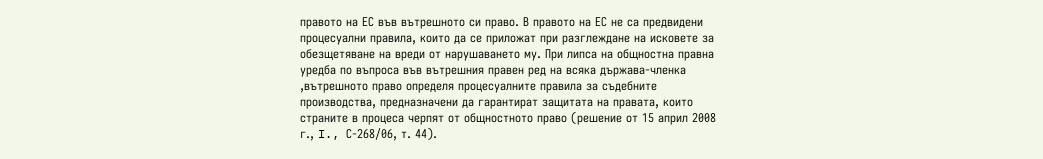правото на ЕС във вътрешното си право. В правото на ЕС не са предвидени процесуални правила, които да се приложат при разглеждане на исковете за обезщетяване на вреди от нарушаването му. При липса на общностна правна уредба по въпроса във вътрешния правен ред на всяка държава-членка ,вътрешното право определя процесуалните правила за съдебните производства, предназначени да гарантират защитата на правата, които страните в процеса черпят от общностното право (решение от 15 април 2008 г., I., С-268/06, т. 44).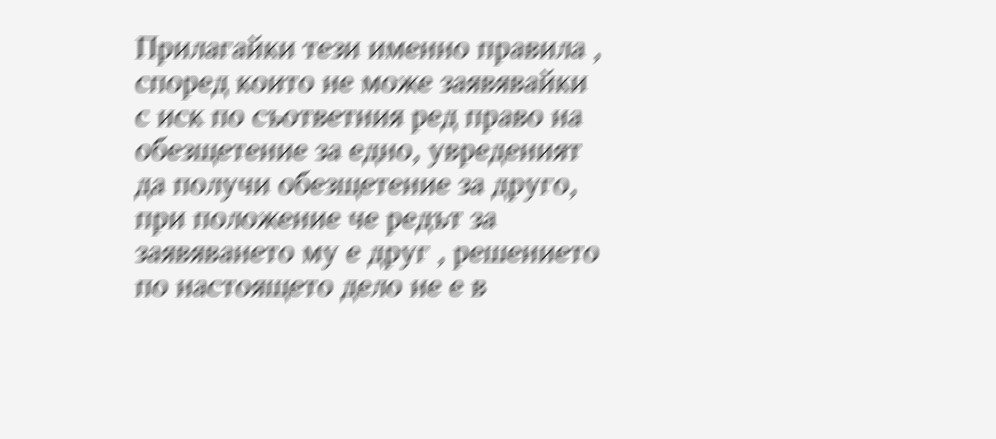Прилагайки тези именно правила , според които не може заявявайки с иск по съответния ред право на обезщетение за едно, увреденият да получи обезщетение за друго, при положение че редът за заявяването му е друг , решението по настоящето дело не е в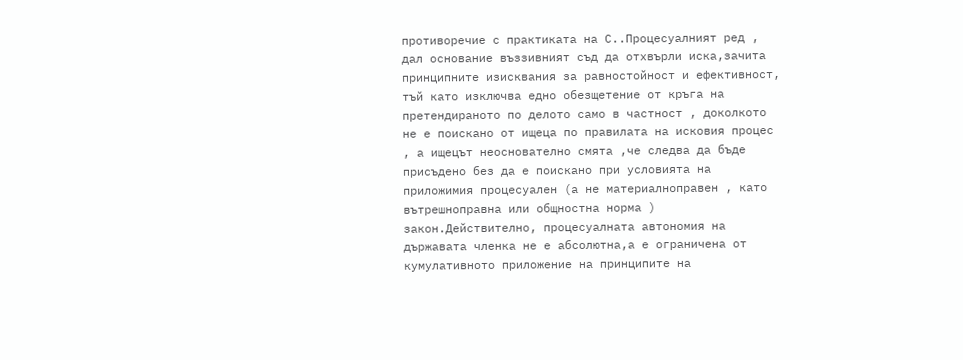противоречие с практиката на С..Процесуалният ред , дал основание въззивният съд да отхвърли иска,зачита принципните изисквания за равностойност и ефективност, тъй като изключва едно обезщетение от кръга на претендираното по делото само в частност , доколкото не е поискано от ищеца по правилата на исковия процес , а ищецът неоснователно смята ,че следва да бъде присъдено без да е поискано при условията на приложимия процесуален (а не материалноправен , като вътрешноправна или общностна норма ) закон.Действително, процесуалната автономия на държавата членка не е абсолютна,а е ограничена от кумулативното приложение на принципите на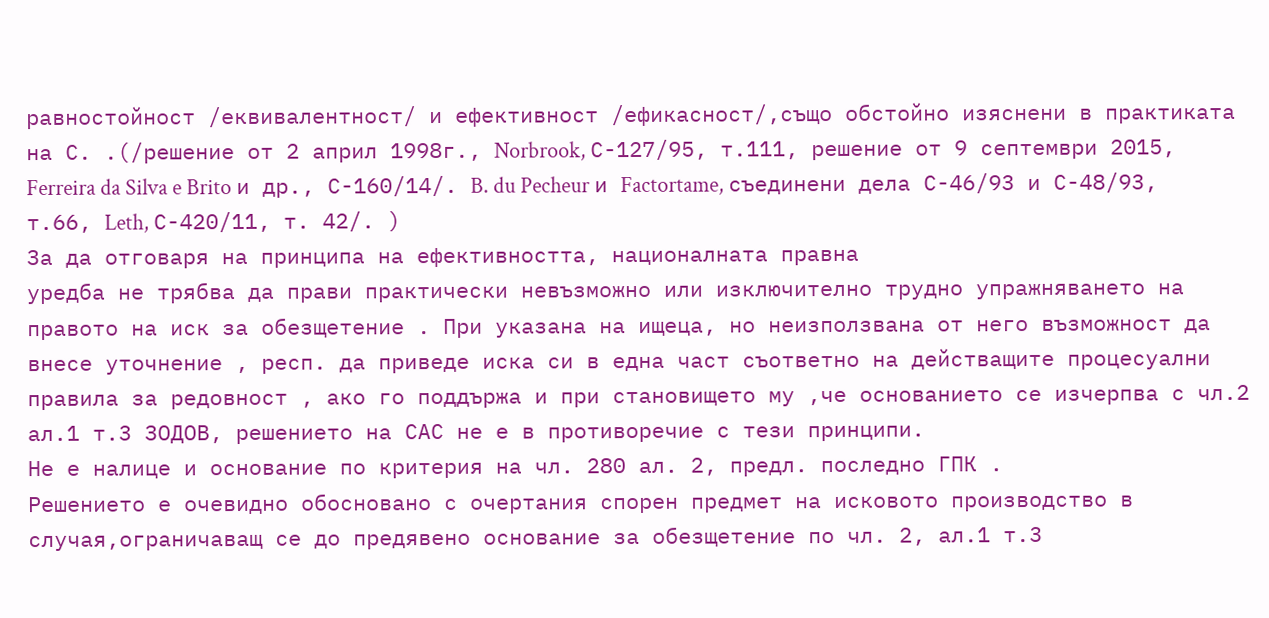равностойност /еквивалентност/ и ефективност /ефикасност/,също обстойно изяснени в практиката на С. .(/решение от 2 април 1998г., Norbrook, С-127/95, т.111, решение от 9 септември 2015, Ferreira da Silva e Brito и др., С-160/14/. B. du Pecheur и Factortame, съединени дела С-46/93 и С-48/93, т.66, Leth, С-420/11, т. 42/. )
За да отговаря на принципа на ефективността, националната правна
уредба не трябва да прави практически невъзможно или изключително трудно упражняването на правото на иск за обезщетение . При указана на ищеца, но неизползвана от него възможност да внесе уточнение , респ. да приведе иска си в една част съответно на действащите процесуални правила за редовност , ако го поддържа и при становището му ,че основанието се изчерпва с чл.2 ал.1 т.3 ЗОДОВ, решението на САС не е в противоречие с тези принципи.
Не е налице и основание по критерия на чл. 280 ал. 2, предл. последно ГПК .
Решението е очевидно обосновано с очертания спорен предмет на исковото производство в случая,ограничаващ се до предявено основание за обезщетение по чл. 2, ал.1 т.3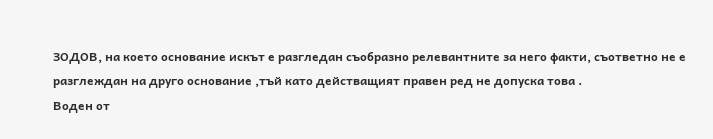ЗОДОВ, на което основание искът е разгледан съобразно релевантните за него факти, съответно не е разглеждан на друго основание ,тъй като действащият правен ред не допуска това .
Воден от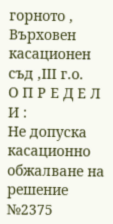горното , Върховен касационен съд ,ІІІ г.о.
О П Р Е Д Е Л И :
Не допуска касационно обжалване на решение №2375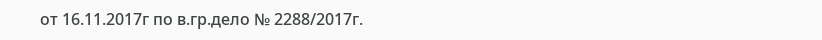от 16.11.2017г по в.гр.дело № 2288/2017г.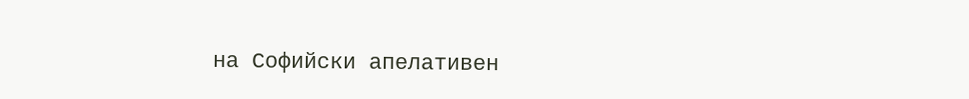на Софийски апелативен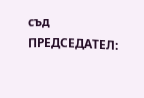съд
ПРЕДСЕДАТЕЛ: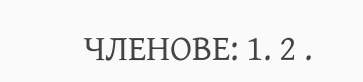ЧЛЕНОВЕ: 1. 2 .